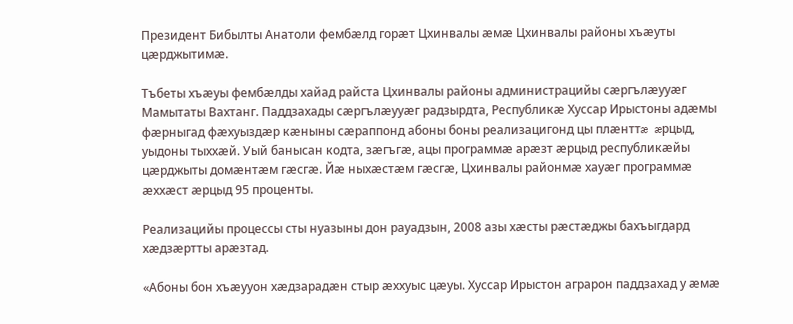Президент Бибылты Анатоли фембæлд горæт Цхинвалы æмæ Цхинвалы районы хъæуты цæрджытимæ.

Тъбеты хъæуы фембæлды хайад райста Цхинвалы районы администрацийы сæргълæууæг Мамытаты Вахтанг. Паддзахады сæргълæууæг радзырдта, Республикæ Хуссар Ирыстоны адæмы фæрныгад фæхуыздæр кæныны сæраппонд абоны боны реализацигонд цы плæнттæ æрцыд, уыдоны тыххæй. Уый банысан кодта, зæгъгæ, ацы программæ арæзт æрцыд республикæйы цæрджыты домæнтæм гæсгæ. Йæ ныхæстæм гæсгæ, Цхинвалы районмæ хауæг программæ æххæст æрцыд 95 проценты.

Реализацийы процессы сты нуазыны дон рауадзын, 2008 азы хæсты рæстæджы бахъыгдард  хæдзæртты арæзтад.

«Абоны бон хъæууон хæдзарадæн стыр æххуыс цæуы. Хуссар Ирыстон аграрон паддзахад у æмæ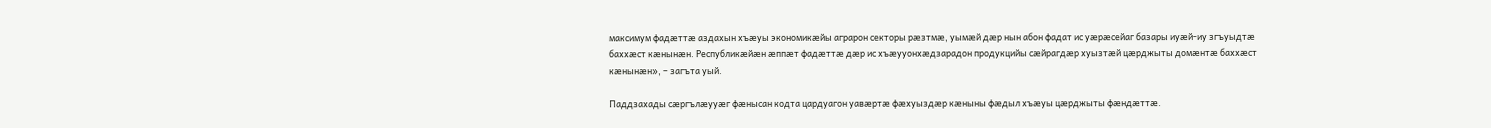максимум фадæттæ аздахын хъæуы экономикæйы аграрон секторы рæзтмæ, уымæй дæр нын абон фадат ис уæрæсейаг базары иуæй-иу згъуыдтæ баххæст кæнынæн. Республикæйæн æппæт фадæттæ дæр ис хъæууонхæдзарадон продукцийы сæйрагдæр хуызтæй цæрджыты домæнтæ баххæст кæнынæн», – загъта уый.

Паддзахады сæргълæууæг фæнысан кодта цардуагон уавæртæ фæхуыздæр кæныны фæдыл хъæуы цæрджыты фæндæттæ.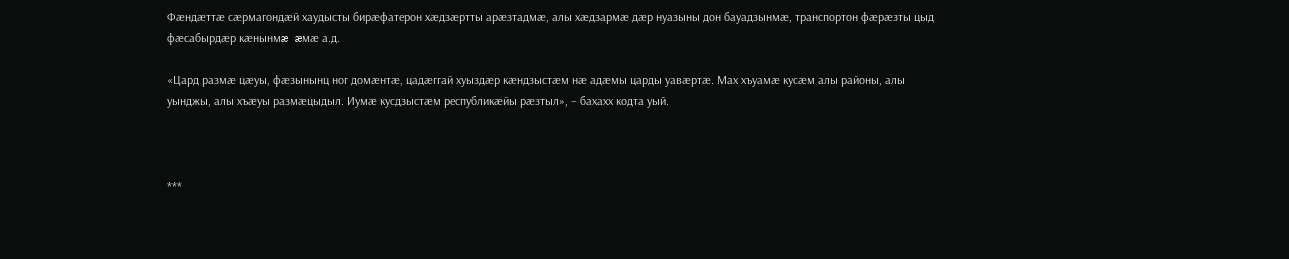Фæндæттæ сæрмагондæй хаудысты бирæфатерон хæдзæртты арæзтадмæ, алы хæдзармæ дæр нуазыны дон бауадзынмæ, транспортон фæрæзты цыд фæсабырдæр кæнынмæ æмæ а.д.

«Цард размæ цæуы, фæзынынц ног домæнтæ, цадæггай хуыздæр кæндзыстæм нæ адæмы царды уавæртæ. Мах хъуамæ кусæм алы районы, алы уынджы, алы хъæуы размæцыдыл. Иумæ кусдзыстæм республикæйы рæзтыл», – бахахх кодта уый.



***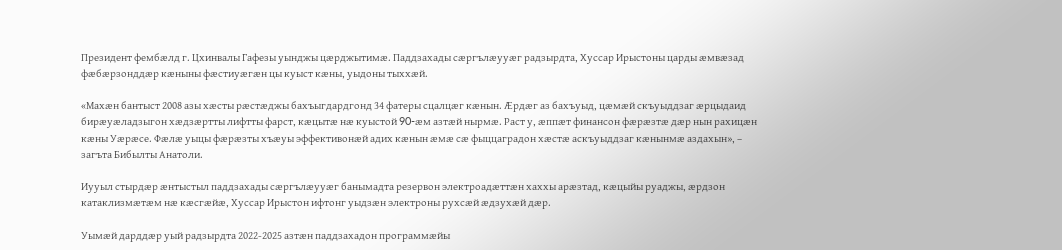Президент фембæлд г. Цхинвалы Гафезы уынджы цæрджытимæ. Паддзахады сæргълæууæг радзырдта, Хуссар Ирыстоны царды æмвæзад фæбæрзонддæр кæныны фæстиуæгæн цы куыст кæны, уыдоны тыххæй.

«Махæн бантыст 2008 азы хæсты рæстæджы бахъыгдардгонд 34 фатеры сцалцæг кæнын. Æрдæг аз бахъуыд, цæмæй скъуыддзаг æрцыдаид бирæуæладзыгон хæдзæртты лифтты фарст, кæцытæ нæ куыстой 90-æм азтæй нырмæ. Раст у, æппæт финансон фæрæзтæ дæр нын рахицæн кæны Уæрæсе. Фæлæ уыцы фæрæзты хъæуы эффективонæй адих кæнын æмæ сæ фыццаградон хæстæ аскъуыддзаг кæнынмæ аздахын», – загъта Бибылты Анатоли.

Иууыл стырдæр æнтыстыл паддзахады сæргълæууæг банымадта резервон электроадæттæн хаххы арæзтад, кæцыйы руаджы, æрдзон катаклизмæтæм нæ кæсгæйæ, Хуссар Ирыстон ифтонг уыдзæн электроны рухсæй æдзухæй дæр.

Уымæй дарддæр уый радзырдта 2022-2025 азтæн паддзахадон программæйы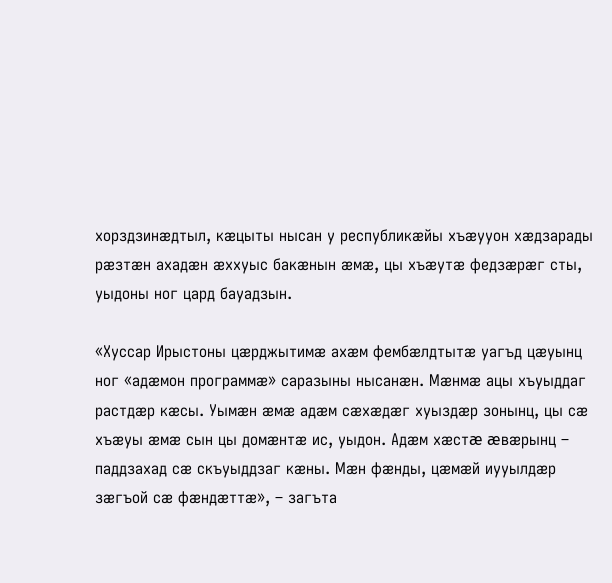хорздзинæдтыл, кæцыты нысан у республикæйы хъæууон хæдзарады рæзтæн ахадæн æххуыс бакæнын æмæ, цы хъæутæ федзæрæг сты, уыдоны ног цард бауадзын.

«Хуссар Ирыстоны цæрджытимæ ахæм фембæлдтытæ уагъд цæуынц ног «адæмон программæ» саразыны нысанæн. Мæнмæ ацы хъуыддаг растдæр кæсы. Уымæн æмæ адæм сæхæдæг хуыздæр зонынц, цы сæ хъæуы æмæ сын цы домæнтæ ис, уыдон. Адæм хæстæ æвæрынц – паддзахад сæ скъуыддзаг кæны. Мæн фæнды, цæмæй иууылдæр зæгъой сæ фæндæттæ», – загъта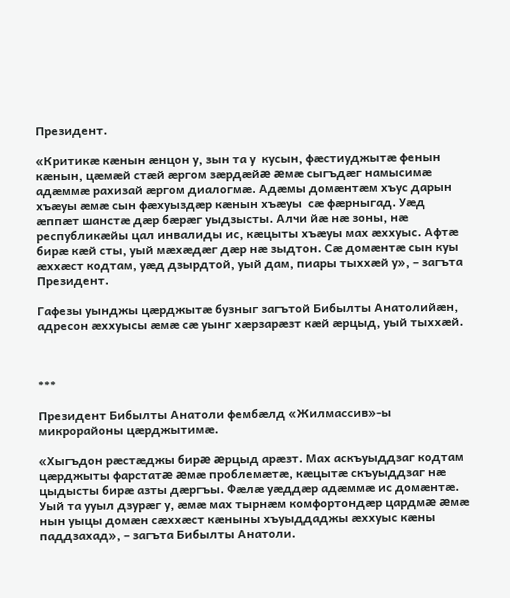Президент.

«Критикæ кæнын æнцон у, зын та у  кусын, фæстиуджытæ фенын кæнын, цæмæй стæй æргом зæрдæйæ æмæ сыгъдæг намысимæ адæммæ рахизай æргом диалогмæ. Адæмы домæнтæм хъус дарын хъæуы æмæ сын фæхуыздæр кæнын хъæуы  сæ фæрныгад. Уæд æппæт шанстæ дæр бæрæг уыдзысты. Алчи йæ нæ зоны, нæ республикæйы цал инвалиды ис, кæцыты хъæуы мах æххуыс. Афтæ бирæ кæй сты, уый мæхæдæг дæр нæ зыдтон. Сæ домæнтæ сын куы æххæст кодтам, уæд дзырдтой, уый дам, пиары тыххæй у», – загъта Президент.

Гафезы уынджы цæрджытæ бузныг загътой Бибылты Анатолийæн,  адресон æххуысы æмæ сæ уынг хæрзарæзт кæй æрцыд, уый тыххæй.



***

Президент Бибылты Анатоли фембæлд «Жилмассив»-ы микрорайоны цæрджытимæ.

«Хыгъдон рæстæджы бирæ æрцыд арæзт. Мах аскъуыддзаг кодтам цæрджыты фарстатæ æмæ проблемæтæ, кæцытæ скъуыддзаг нæ цыдысты бирæ азты дæргъы. Фæлæ уæддæр адæммæ ис домæнтæ. Уый та ууыл дзурæг у, æмæ мах тырнæм комфортондæр цардмæ æмæ  нын уыцы домæн сæххæст кæныны хъуыддаджы æххуыс кæны паддзахад», – загъта Бибылты Анатоли.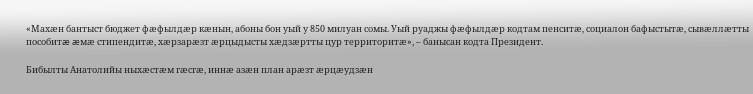«Махæн бантыст бюджет фæфылдæр кæнын, абоны бон уый у 850 милуан сомы. Уый руаджы фæфылдæр кодтам пенситæ, социалон бафыстытæ, сывæллæтты пособитæ æмæ стипендитæ, хæрзарæзт æрцыдысты хæдзæртты цур территоритæ», – банысан кодта Президент.

Бибылты Анатолийы ныхæстæм гæсгæ, иннæ азæн план арæзт æрцæудзæн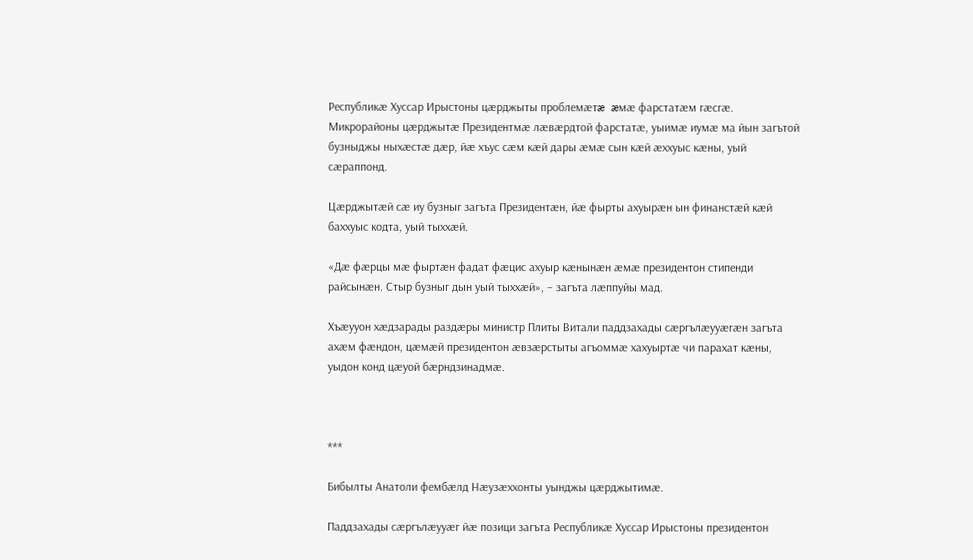Республикæ Хуссар Ирыстоны цæрджыты проблемæтæ æмæ фарстатæм гæсгæ. Микрорайоны цæрджытæ Президентмæ лæвæрдтой фарстатæ, уыимæ иумæ ма йын загътой бузныджы ныхæстæ дæр, йæ хъус сæм кæй дары æмæ сын кæй æххуыс кæны, уый сæраппонд.

Цæрджытæй сæ иу бузныг загъта Президентæн, йæ фырты ахуырæн ын финанстæй кæй баххуыс кодта, уый тыххæй.

«Дæ фæрцы мæ фыртæн фадат фæцис ахуыр кæнынæн æмæ президентон стипенди райсынæн. Стыр бузныг дын уый тыххæй», – загъта лæппуйы мад.

Хъæууон хæдзарады раздæры министр Плиты Витали паддзахады сæргълæууæгæн загъта ахæм фæндон, цæмæй президентон æвзæрстыты агъоммæ хахуыртæ чи парахат кæны, уыдон конд цæуой бæрндзинадмæ.



***

Бибылты Анатоли фембæлд Нæузæххонты уынджы цæрджытимæ.

Паддзахады сæргълæууæг йæ позици загъта Республикæ Хуссар Ирыстоны президентон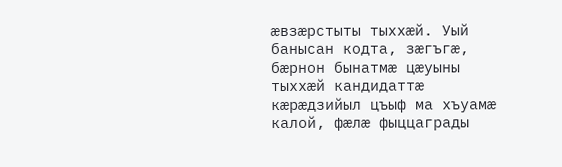æвзæрстыты тыххæй. Уый банысан кодта, зæгъгæ, бæрнон бынатмæ цæуыны тыххæй кандидаттæ кæрæдзийыл цъыф ма хъуамæ калой, фæлæ фыццаграды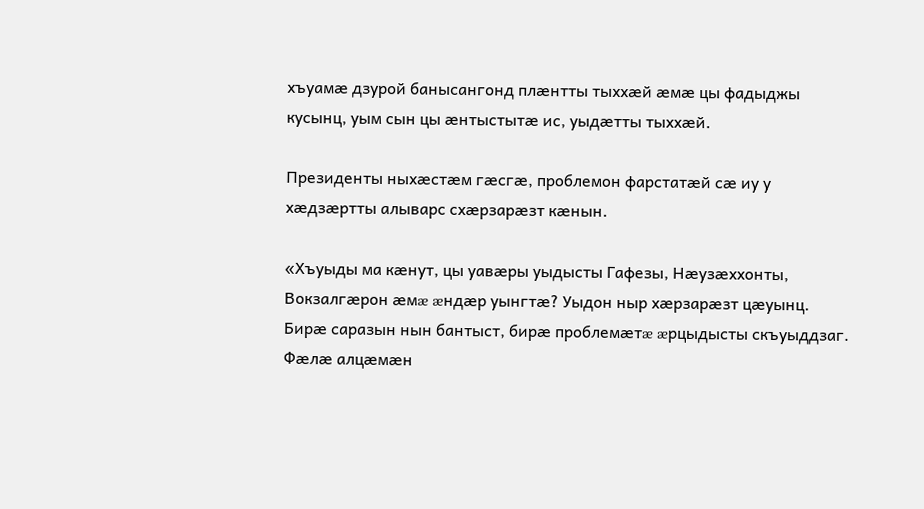хъуамæ дзурой банысангонд плæнтты тыххæй æмæ цы фадыджы кусынц, уым сын цы æнтыстытæ ис, уыдæтты тыххæй.

Президенты ныхæстæм гæсгæ, проблемон фарстатæй сæ иу у хæдзæртты алыварс схæрзарæзт кæнын.

«Хъуыды ма кæнут, цы уавæры уыдысты Гафезы, Нæузæххонты, Вокзалгæрон æмæ æндæр уынгтæ? Уыдон ныр хæрзарæзт цæуынц. Бирæ саразын нын бантыст, бирæ проблемæтæ æрцыдысты скъуыддзаг. Фæлæ алцæмæн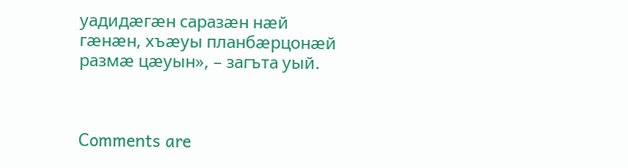уадидæгæн саразæн нæй гæнæн, хъæуы планбæрцонæй размæ цæуын», – загъта уый.



Comments are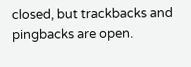closed, but trackbacks and pingbacks are open.